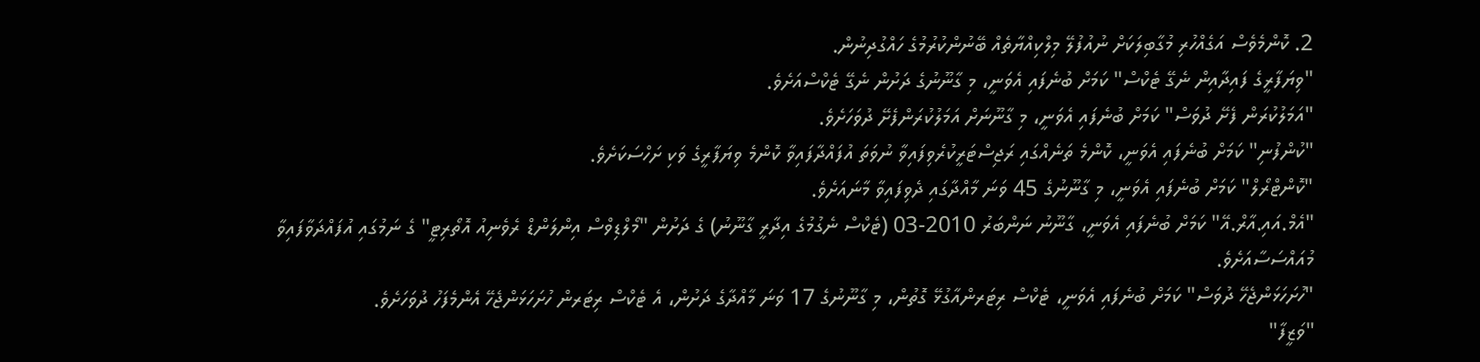2. ކޮންމެވެސް އަގެއްހުރި މުގާބިލަކަށް ނުއުފުލޭ މިލްކިއްޔާތެއް ބޭނުންކުރުމުގެ ހައްގުދިނުން.
"ވިޔަފާރީގެ ފައިދާއިން ނެގޭ ޓެކްސް" ކަމަށް ބުނެފައި އެވަނީ، މި ގާނޫނުގެ ދަށުން ނެގޭ ޓެކްސްއަށެވެ.
"އަމަލުކުރަން ފެށޭ ދުވަސް" ކަމަށް ބުނެފައި އެވަނީ، މި ގާނޫނަށް އަމަލުކުރަންފެށޭ ދުވަހަށެވެ.
"ކުންފުނި" ކަމަށް ބުނެފައި އެވަނީ، ކޮންމެ ތަނެއްގައި ރަޖިސްޓަރީކުރެވިފައިވާ ނުވަތަ އުފައްދާފައިވާ ކޮންމެ ވިޔަފާރީގެ ވަކި ށަހްސަކަށެވެ.
"ކޮންޓްރޯލް" ކަމަށް ބުނެފައި އެވަނީ، މި ގާނޫނުގެ 45 ވަނަ މާއްދާގައި ދެވިފައިވާ މާނައަށެވެ.
"އެމް.އައި.އާރް.އޭ" ކަމަށް ބުނެފައި އެވަނީ، ގާނޫނު ނަންބަރު 2010-03 (ޓެކްސް ނެގުމުގެ އިދާރީ ގާނޫނު) ގެ ދަށުން "މޯލްޑިވްސް އިންލަންޑް ރެވެނިއު އޮތޯރިޓީ" ގެ ނަމުގައި އުފައްދަވާފައިވާ މުއައްސަސާއަށެވެ.
"ހުށަހަޅަންޖެހޭ ދުވަސް" ކަމަށް ބުނެފައި އެވަނީ، ޓެކްސް ރިޓަރންއާގުޅޭ ގޮތުން، މި ގާނޫނުގެ 17 ވަނަ މާއްދާގެ ދަށުން، އެ ޓެކްސް ރިޓަރން ހުށަހަޅަންޖެހޭ އެންމެފަހު ދުވަހަށެވެ.
"ވަޒީފާ"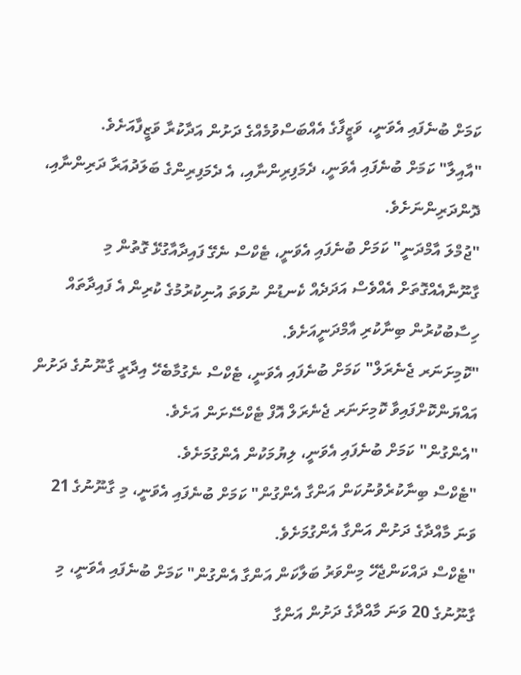ކަމަށް ބުނެފައި އެވަނީ، ވަޒީފާގެ އެއްބަސްވުމެއްގެ ދަށުން އަދާކުރާ ވަޒީފާއަށެވެ.
"އާއިލާ" ކަމަށް ބުނެފައި އެވަނީ، ދެމަފިރިންނާއި، އެ ދެމަފިރިންގެ ބަލަދުއަރާ ދަރިންނާއި، ދޮންދަރިންނަށެވެ.
"ޖުމްލަ އާމްދަނީ" ކަމަށް ބުނެފައި އެވަނީ، ޓެކްސް ނެގޭ ފައިދާއާގުޅޭ ގޮތުން މި ގާނޫނާއެއްގޮތަށް އެއްވެސް އަދަދެއް ކެނޑުން ނުވަތަ އުނިކުރުމުގެ ކުރިން އެ ފައިދާތައް ހިސާބުކުރުން ބިނާކުރި އާމްދަނީއަށެވެ.
"ކޮމިށަނަރ ޖެނެރަލް" ކަމަށް ބުނެފައި އެވަނީ، ޓެކްސް ނެގުމާބެހޭ އިދާރީ ގާނޫނުގެ ދަށުން އައްޔަންކޮށްފައިވާ ކޮމިށަނަރ ޖެނެރަލް އޮފް ޓެކްސޭށަން އަށެވެ.
"އެންގުން" ކަމަށް ބުނެފައި އެވަނީ، ލިޔުމަކުން އެންގުމަށެވެ.
"ޓެކްސް ބިނާކުރެވުނުކަން އަންގާ އެންގުން" ކަމަށް ބުނެފައި އެވަނީ، މި ގާނޫނުގެ 21 ވަނަ މާއްދާގެ ދަށުން އަންގާ އެންގުމަށެވެ.
"ޓެކްސް ދައްކަންޖެހޭ މިންވަރު ބަލާކަން އަންގާ އެންގުން" ކަމަށް ބުނެފައި އެވަނީ، މި ގާނޫނުގެ 20 ވަނަ މާއްދާގެ ދަށުން އަންގާ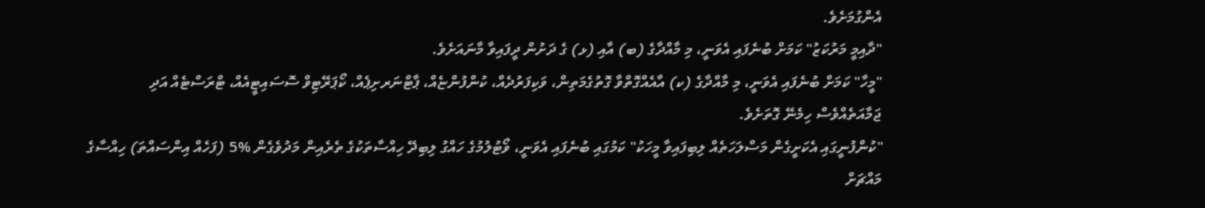އެންގުމަށެވެ.
"ދާއިމީ މަރުކަޒު" ކަމަށް ބުނެފައި އެވަނީ، މި މާއްދާގެ (ބ) އާއި (ޅ) ގެ ދަށުން ދީފައިވާ މާނައަށެވެ.
"މީހާ" ކަމަށް ބުނެފައި އެވަނީ، މި މާއްދާގެ (ކ) އާއެއްގޮތްވާ ގޮތުގެމަތިން، ވަކިފަރުދެއް، ކުންފުންޏެއް، ޕާޓްނަރށިޕެއް، ކޯޕަރޭޓިވް ސޮސައިޓީއެއް، ޓްރަސްޓެއް އަދި ޖަމާއަތެއްވެސް ހިމެނޭ ގޮތަށެވެ.
"ކުންފުނީގައި އެކަށީގެން މަސްލަހަތެއް ލިބިފައިވާ މީހަކު" ކަމުގައި ބުނެފައި އެވަނީ، ވޯޓުލުމުގެ ހައްގު ލިބިދޭ ހިއްސާތަކުގެ ތެރެއިން މަދުވެގެން %5 (ފަހެއް އިންސައްތަ) ހިއްސާގެ މައްޗަށް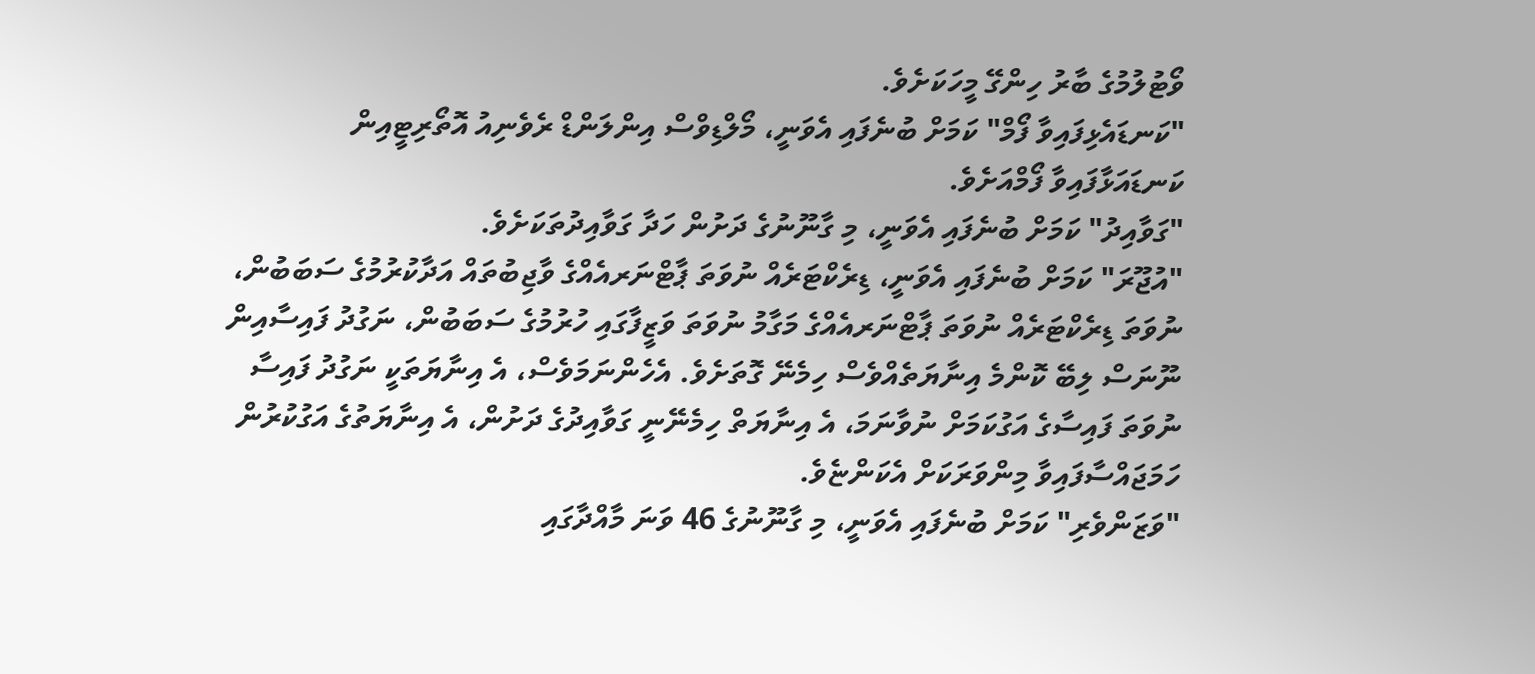ވޯޓުލުމުގެ ބާރު ހިންގޭ މީހަކަށެވެ.
"ކަނޑައެޅިފައިވާ ފޯމް" ކަމަށް ބުނެފައި އެވަނީ، މޯލްޑިވްސް އިންލަންޑް ރެވެނިއު އޮތޯރިޓީއިން ކަނޑައަޅާފައިވާ ފޯމްއަށެވެ.
"ގަވާއިދު" ކަމަށް ބުނެފައި އެވަނީ، މި ގާނޫނުގެ ދަށުން ހަދާ ގަވާއިދުތަކަށެވެ.
"އުޖޫރަ" ކަމަށް ބުނެފައި އެވަނީ، ޑިރެކްޓަރެއް ނުވަތަ ޕާޓްނަރއެއްގެ ވާޖިބުތައް އަދާކުރުމުގެ ސަބަބުން، ނުވަތަ ޑިރެކްޓަރެއް ނުވަތަ ޕާޓްނަރއެއްގެ މަގާމު ނުވަތަ ވަޒީފާގައި ހުރުމުގެ ސަބަބުން، ނަގުދު ފައިސާއިން ނޫނަސް ލިބޭ ކޮންމެ އިނާޔަތެއްވެސް ހިމެނޭ ގޮތަށެވެ. އެހެންނަމަވެސް، އެ އިނާޔަތަކީ ނަގުދު ފައިސާ ނުވަތަ ފައިސާގެ އަގުކަމަށް ނުވާނަމަ، އެ އިނާޔަތް ހިމެނޭނީ ގަވާއިދުގެ ދަށުން، އެ އިނާޔަތުގެ އަގުކުރުން ހަމަޖައްސާފައިވާ މިންވަރަކަށް އެކަންޏެވެ.
"ވަޒަންވެރި" ކަމަށް ބުނެފައި އެވަނީ، މި ގާނޫނުގެ 46 ވަނަ މާއްދާގައި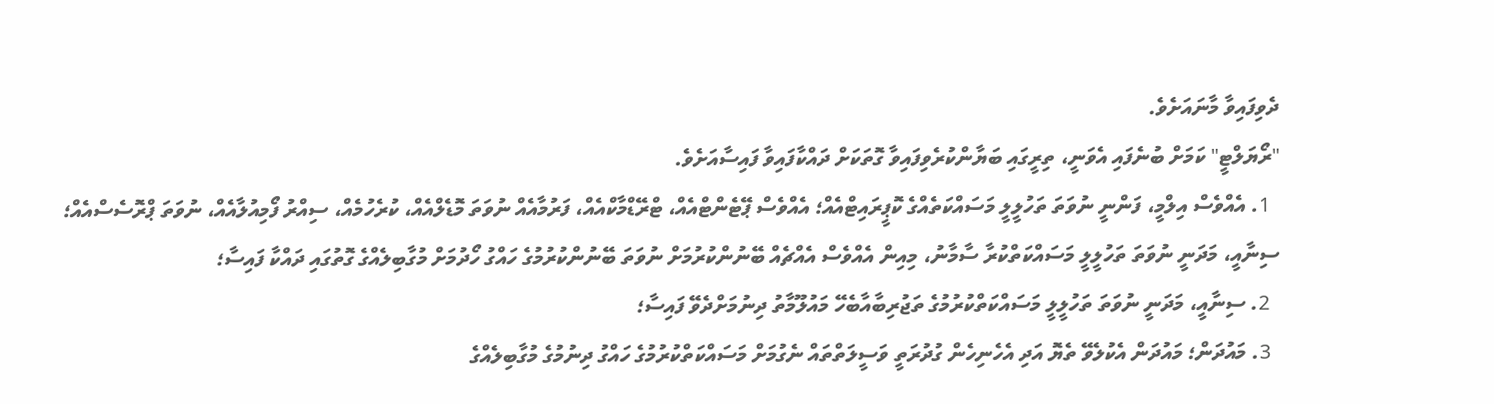ދެވިފައިވާ މާނައަށެވެ.
"ރޯޔަލްޓީ" ކަމަށް ބުނެފައި އެވަނީ، ތިރީގައި ބަޔާންކުރެވިފައިވާ ގޮތަކަށް ދައްކާފައިވާ ފައިސާއަށެވެ.
  1. އެއްވެސް އިލްމީ، ފަންނީ ނުވަތަ ތަހުލީލީ މަސައްކަތެއްގެ ކޮޕީރައިޓްއެއް؛ އެއްވެސް ޕޭޓެންޓްއެއް، ޓްރޭޑްމާކްއެއް، ފަރުމާއެއް ނުވަތަ މޮޑެލްއެއް، ކުރެހުމެއް، ސިއްރު ފޯމިއުލާއެއް، ނުވަތަ ޕްރޮސެސްއެއް؛ ސިނާއީ، މަދަނީ ނުވަތަ ތަހުލީލީ މަސައްކަތްކުރާ ސާމާނު، މިއިން އެއްވެސް އެއްޗެއް ބޭނުންކުރުމަށް ނުވަތަ ބޭނުންކުރުމުގެ ހައްގު ހޯދުމަށް މުގާބިލެއްގެ ގޮތުގައި ދައްކާ ފައިސާ؛
  2. ސިނާއީ، މަދަނީ ނުވަތަ ތަހުލީލީ މަސައްކަތްކުރުމުގެ ތަޖުރިބާއާބެހޭ މައުލޫމާތު ދިނުމަށްދެވޭ ފައިސާ؛
  3. މައުދަން؛ މައުދަން އެކުލެވޭ ތެޔޮ އަދި އެހެނިހެން ގުދުރަތީ ވަސީލަތްތައް ނެގުމަށް މަސައްކަތްކުރުމުގެ ހައްގު ދިނުމުގެ މުގާބިލެއްގެ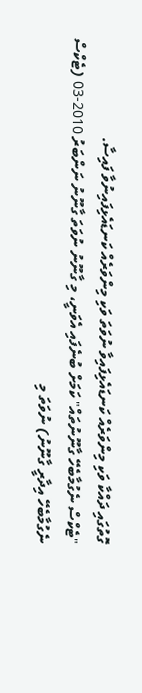ގޮތުގައި ދައްކާ ވަކި މިންވަރެއް ކަނޑައެޅިފައިވާ ނުވަތަ ވަކި މިންވަރެއް ކަނޑައެޅިފައިނުވާ ފައިސާ.
"ޓެކްސް ނެގުމާބެހޭ ގާނޫނުތައް" ކަމަށް ބުނެފައި އެވަނީ، މި ގާނޫނު ނުވަތަ ގާނޫނު ނަންބަރު 2010-03 (ޓެކްސް ނެގުމާބެހޭ އިދާރީ ގާނޫނު) ނުވަތަ މި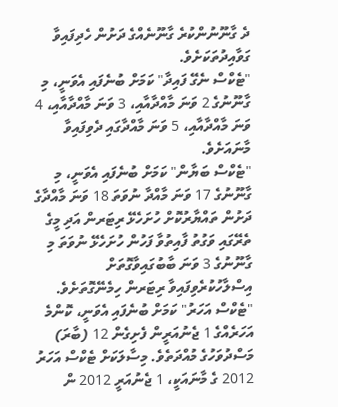ދެ ގާނޫނުންކުރެ ގާނޫނެއްގެ ދަށުން ހެދިފައިވާ ގަވާއިދުތަކަށެވެ.
"ޓެކްސް ނެގޭ ފައިދާ" ކަމަށް ބުނެފައި އެވަނީ، މި ގާނޫނުގެ 2 ވަނަ މާއްދާއާއި، 3 ވަނަ މާއްދާއާއި، 4 ވަނަ މާއްދާއާއި، 5 ވަނަ މާއްދާގައި ދެވިފައިވާ މާނައަށެވެ.
"ޓެކްސް ބަޔާން" ކަމަށް ބުނެފައި އެވަނީ، މި ގާނޫނުގެ 17 ވަނަ މާއްދާ ނުވަތަ 18 ވަނަ މާއްދާގެ ދަށުން ތައްޔާރުކޮށް ހުށަހެޅޭ ރިޓަރން އަދި މީގެ ތެރޭގައި ވަގުތު ފާއިތުވާ ފަހުން ހުށަހެޅޭ ނުވަތަ މި ގާނޫނުގެ 3 ވަނަ ބާބުގައިވާގޮތަށް އިސްލާހުކުރެވިފައިވާ ރިޓަރން ހިމެނޭގޮތަށެވެ.
"ޓެކްސް އަހަރު" ކަމަށް ބުނެފައި އެވަނީ، ކޮންމެ އަހަރެއްގެ 1 ޖެނުއަރީން ފެށިގެން 12 (ބާރަ) މަސްދުވަހުގެ މުއްދަތެވެ. މިސާލަކަށް ޓެކްސް އަހަރު 2012 ގެ މާނައަކީ، 1 ޖެނުއަރީ 2012 ން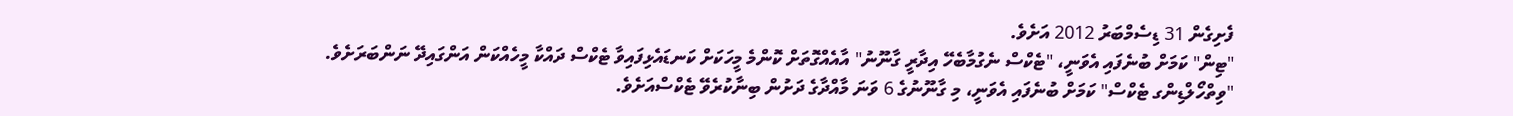ފެށިގެން 31 ޑިސެމްބަރު 2012 އަށެވެ.
"ޓިން" ކަމަށް ބުނެފައި އެވަނީ، "ޓެކްސް ނެގުމާބެހޭ އިދާރީ ގާނޫނު" އާއެއްގޮތަށް ކޮންމެ މީހަކަށް ކަނޑައެޅިފައިވާ ޓެކްސް ދައްކާ މީހެއްކަން އަންގައިދޭ ނަންބަރަށެވެ.
"ވިތްހޯލްޑިންގ ޓެކްސް" ކަމަށް ބުނެފައި އެވަނީ، މި ގާނޫނުގެ 6 ވަނަ މާއްދާގެ ދަށުން ބިނާކުރެވޭ ޓެކްސްއަށެވެ.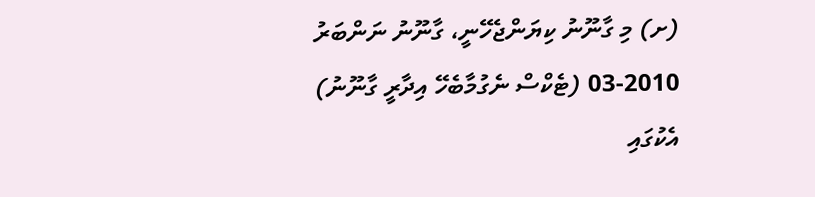(ށ) މި ގާނޫނު ކިޔަންޖެހޭނީ، ގާނޫނު ނަންބަރު 2010-03 (ޓެކްސް ނެގުމާބެހޭ އިދާރީ ގާނޫނު) އެކުގައި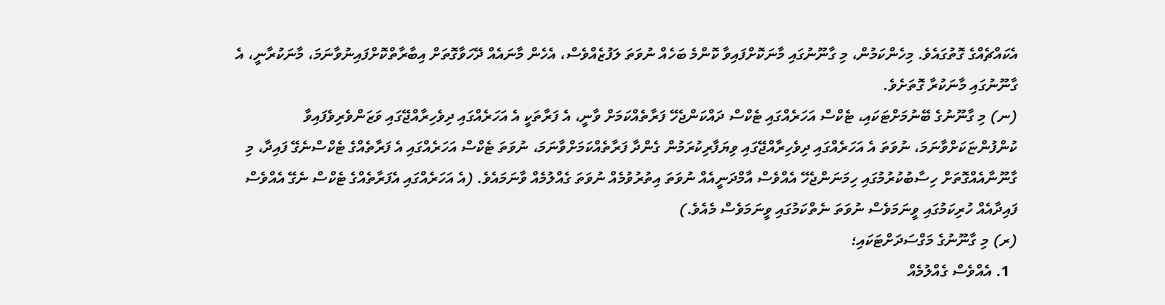އެކައްޗެއްގެ ގޮތުގައެވެ. މިހެންކަމުން، މި ގާނޫނުގައި މާނަކޮށްފައިވާ ކޮންމެ ބަހެއް ނުވަތަ ލަފުޒެއްވެސް، އެހެން މާނައެއް ދޭހަވާގޮތަށް އިބާރާތްކޮށްފައިނުވާނަމަ، މާނަކުރާނީ، އެ ގާނޫނުގައި މާނަކުރާ ގޮތަށެވެ.
(ނ) މި ގާނޫނުގެ ބޭނުމަށްޓަކައި، ޓެކްސް އަހަރެއްގައި ޓެކްސް ދައްކަންޖެހޭ ފަރާތެއްކަމަށް ވާނީ، އެ ފަރާތަކީ އެ އަހަރެއްގައި ދިވެހިރާއްޖޭގައި ވަޒަންވެރިވެފައިވާ ކުންފުންޏަކަށްވާނަމަ، ނުވަތަ އެ އަހަރެއްގައި ދިވެހިރާއްޖޭގައި ވިޔަފާރިކުރަމުން ގެންދާ ފަރާތެއްކަމަށްވާނަމަ، ނުވަތަ ޓެކްސް އަހަރެއްގައި އެ ފަރާތެއްގެ ޓެކްސްނެގޭ ފައިދާ، މި ގާނޫނާއެއްގޮތަށް ހިސާބުކުރުމުގައި ހިމަނަންޖެހޭ އެއްވެސް އާމްދަނީއެއް ނުވަތަ އިތުރުވުމެއް ނުވަތަ ގެއްލުމެއް ވާނަމައެވެ. (އެ އަހަރެއްގައި އެފަރާތެއްގެ ޓެކްސް ނެގޭ އެއްވެސް ފައިދާއެއް ހުރިކަމުގައި ވީނަމަވެސް ނުވަތަ ނެތްކަމުގައި ވީނަމަވެސް މެއެވެ.)
(ރ) މި ގާނޫނުގެ މަގްސަދަށްޓަކައި؛
  1. އެއްވެސް ގެއްލުމެއް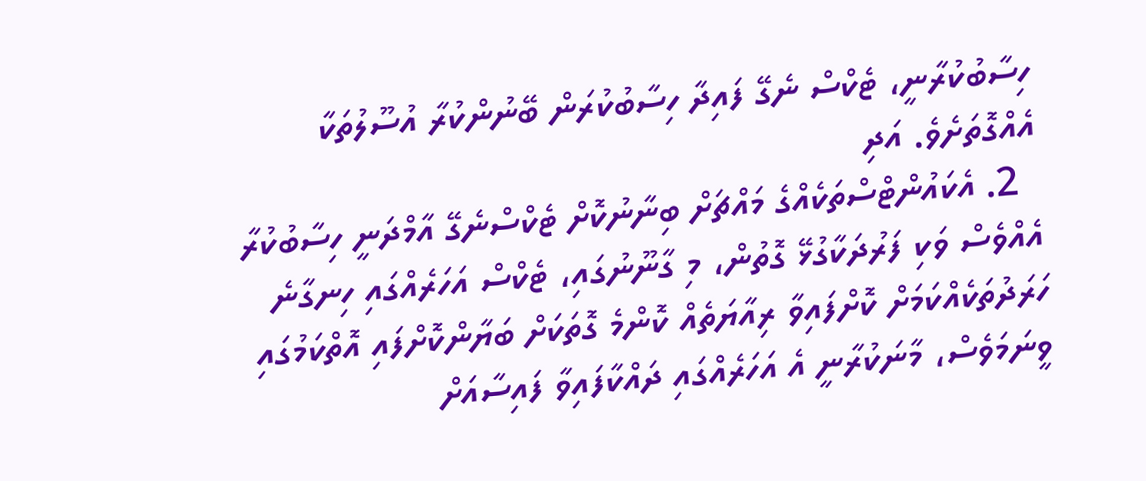ހިސާބުކުރާނީ، ޓެކްސް ނެގޭ ފައިދާ ހިސާބުކުރަން ބޭނުންކުރާ އުސޫލުތަކާ އެއްގޮތަށެވެ. އަދި
  2. އެކައުންޓްސްތަކެއްގެ މައްޗަށް ބިނާނުކޮށް ޓެކްސްނެގޭ އާމްދަނީ ހިސާބުކުރާ އެއްވެސް ވަކި ފަރުދަކާގުޅޭ ގޮތުން، މި ގާނޫނުގައި، ޓެކްސް އަހަރެއްގައި ހިނގާނެ ހަރަދުތަކެއްކަމަށް ކޮށްފައިވާ ރިއާޔަތެއް ކޮންމެ ގޮތަކަށް ބަޔާންކޮށްފައި އޮތްކަމުގައި ވީނަމަވެސް، މާނަކުރާނީ އެ އަހަރެއްގައި ދައްކާފައިވާ ފައިސާއަށް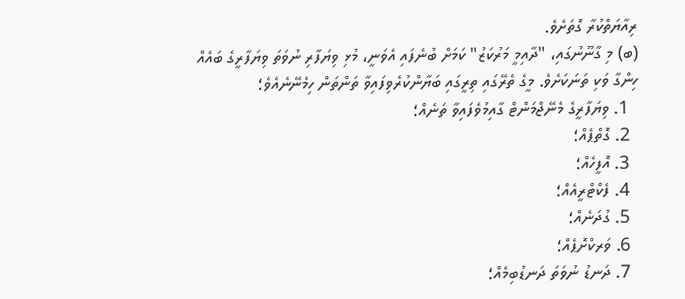ރިއާޔަތްކުރާ ގޮތަށެވެ.
(ބ) މި ގާނޫނުގައި، "ދާއިމީ މަރުކަޒު" ކަމަށް ބުނެފައި އެވަނީ، މުޅި ވިޔަފާރި ނުވަތަ ވިޔަފާރީގެ ބައެއް ހިންގާ ވަކި ތަނަކަށެވެ. މީގެ ތެރޭގައި ތިރީގައި ބަޔާންކުރެވިފައިވާ ތަންތަން ހިމެނޭނެއެވެ؛
  1. ވިޔަފާރީގެ މެނޭޖްމަންޓް ގާއިމުވެފައިވާ ތަނެއް؛
  2. ގޮތްޕެއް؛
  3. އޮފީހެއް؛
  4. ފެކްޓްރީއެއް؛
  5. ގުދަނެއް؛
  6. ވަރކްށޮޕެއް؛
  7. ދަނޑު ނުވަތަ ދަނޑުބިމެއް؛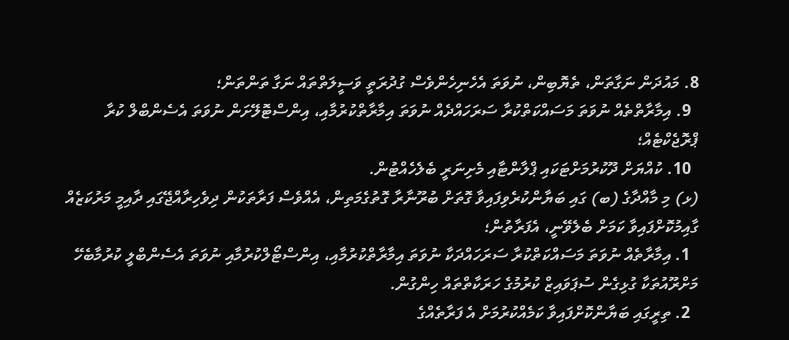8. މައުދަން ނަގާތަން، ތެޔޮބިން، ނުވަތަ އެހެނިހެންވެސް ގުދުރަތީ ވަސީލަތްތައް ނަގާ ތަންތަން؛
  9. އިމާރާތްތެއް ނުވަތަ މަސައްކަތްކުރާ ސަރަހައްދެއް ނުވަތަ އިމާރާތްކުރުމާއި، އިންސްޓޮލޭށަން ނުވަތަ އެސެންބްލް ކުރާ ޕްރޮޖެކްޓެއް؛
  10. ކުއްޔަށް ދޫކުރުމަށްޓަކައި ޕްލާންޓާއި މެށިނަރީ ބެލެހެއްޓުން.
(ޅ) މި މާއްދާގެ (ބ) ގައި ބަޔާންކުރެވިފައިވާ ގޮތަށް ބުރޫނާރާ ގޮތުގެމަތިން، އެއްވެސް ފަރާތަކުން ދިވެހިރާއްޖޭގައި ދާއިމީ މަރުކަޒެއް ގާއިމުކޮށްފައިވާ ކަމަށް ބެލެވޭނީ، އެފަރާތުން؛
  1. އިމާރާތެއް ނުވަތަ މަސައްކަތްކުރާ ސަރަހައްދަކާ ނުވަތަ އިމާރާތްކުރުމާއި، އިންސްޓޯލްކުރުމާއި ނުވަތަ އެސެންބްލީ ކުރުމާބެހޭ މަށްރޫއުތަކާ ގުޅިގެން ސުޕަވައިޒް ކުރުމުގެ ހަރަކާތްތައް ހިންގުން.
  2. ތިރީގައި ބަޔާންކޮށްފައިވާ ކަމެއްކުރުމަށް އެ ފަރާތެއްގެ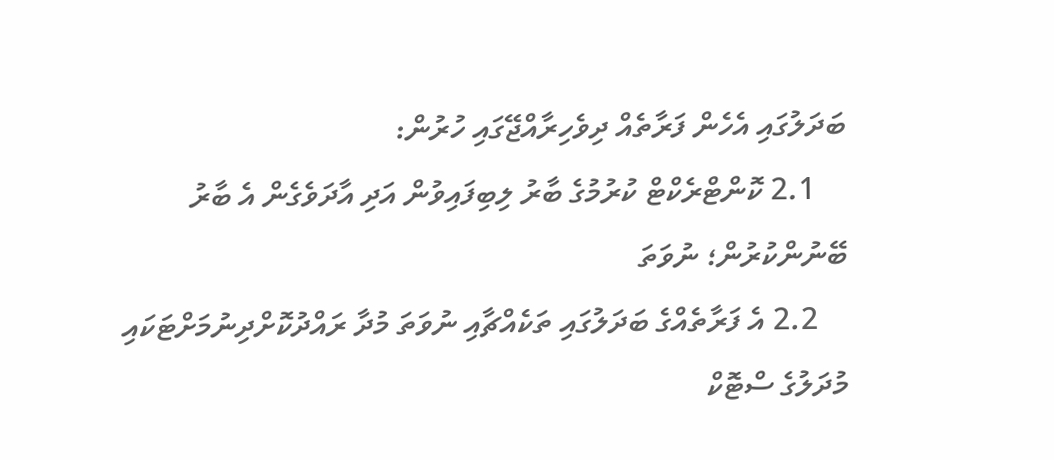ބަދަލުގައި އެހެން ފަރާތެއް ދިވެހިރާއްޖޭގައި ހުރުން:
    2.1 ކޮންޓްރެކްޓް ކުރުމުގެ ބާރު ލިބިފައިވުން އަދި އާދަވެގެން އެ ބާރު ބޭނުންކުރުން؛ ނުވަތަ
    2.2 އެ ފަރާތެއްގެ ބަދަލުގައި ތަކެއްޗާއި ނުވަތަ މުދާ ރައްދުކޮށްދިނުމަށްޓަކައި މުދަލުގެ ސްޓޮކް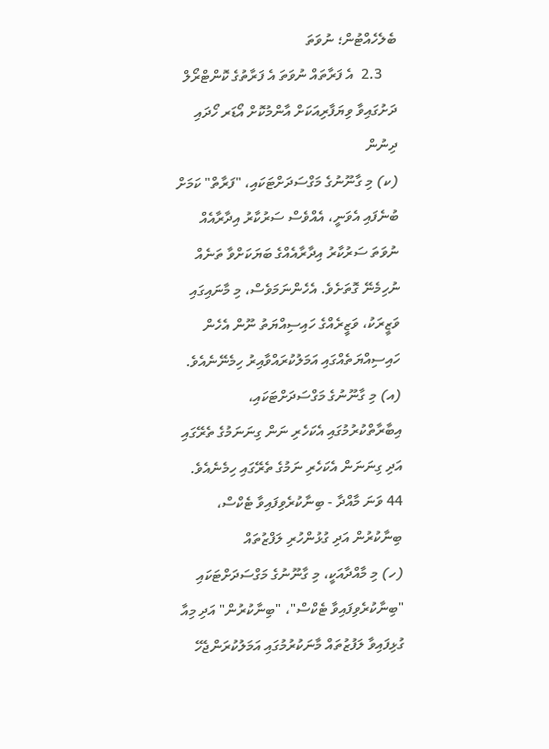ބެލެހެއްޓުން؛ ނުވަތަ
    2.3  އެ ފަރާތައް ނުވަތަ އެ ފަރާތުގެ ކޮންޓްރޯލް ދަށުގައިވާ ވިޔަފާރިއަކަށް އާންމުކޮށް އޯޑަރ ހޯދައި ދިނުން
(ކ) މި ގާނޫނުގެ މަގްސަދަށްޓަކައި، "ފަރާތް" ކަމަށް ބުނެފައި އެވަނީ، އެއްވެސް ސަރުކާރު އިދާރާއެއް ނުވަތަ ސަރުކާރު އިދާރާއެއްގެ ބަޔަކަށްވާ ތަނެއް ނުހިމެނޭ ގޮތަށެވެ. އެހެންނަމަވެސް، މި މާނައިގައި ވަޒީރަކު، ވަޒީރެއްގެ ހައިސިއްޔަތު ނޫން އެހެން ހައިސިއްޔަތެއްގައި އަމަލުކުރައްވާއިރު ހިމެނޭނެއެވެ.
(އ) މި ގާނޫނުގެ މަގްސަދަށްޓަކައި، އިބާރާތްކުރުމުގައި އެކަހެރި ނަން ގިނަނަމުގެ ތެރޭގައި އަދި ގިނަނަން އެކަހެރި ނަމުގެ ތެރޭގައި ހިމެނެއެވެ.
44 ވަނަ މާއްދާ - ބިނާކުރެވިފައިވާ ޓެކްސް، ބިނާކުރުން އަދި ގުޅުންހުރި ލަފްޒުތައް
(ހ) މި މާއްދާއަކީ، މި ގާނޫނުގެ މަގްސަދަށްޓަކައި "ބިނާކުރެވިފައިވާ ޓެކްސް"، "ބިނާކުރުން" އަދި މިއާ ގުޅިފައިވާ ލަފުޒުތައް މާނަކުރުމުގައި އަމަލުކުރަންޖެހޭ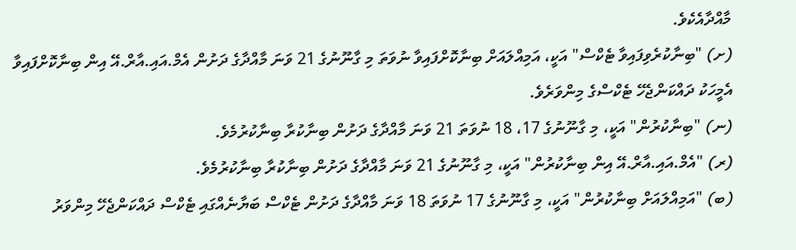މާއްދާއެކެވެ.
(ށ) "ބިނާކުރެވިފައިވާ ޓެކްސް" އަކީ، އަމިއްލައަށް ބިނާކޮށްފައިވާ ނުވަތަ މި ގާނޫނުގެ 21 ވަނަ މާއްދާގެ ދަށުން އެމް.އައި.އާރް.އޭ އިން ބިނާކޮށްފައިވާ އެމީހަކު ދައްކަންޖެހޭ ޓެކްސްގެ މިންވަރެވެ.
(ނ) "ބިނާކުރުން" އަކީ، މި ގާނޫނުގެ 17، 18 ނުވަތަ 21 ވަނަ މާއްދާގެ ދަށުން ބިނާކުރާ ބިނާކުރުމެވެ.
(ރ) "އެމް.އައި.އާރް.އޭ އިން ބިނާކުރުން" އަކީ، މި ގާނޫނުގެ 21 ވަނަ މާއްދާގެ ދަށުން ބިނާކުރާ ބިނާކުރުމެވެ.
(ބ) "އަމިއްލައަށް ބިނާކުރުން" އަކީ، މި ގާނޫނުގެ 17 ނުވަތަ 18 ވަނަ މާއްދާގެ ދަށުން ޓެކްސް ބަޔާނެއްގައި ޓެކްސް ދައްކަންޖެހޭ މިންވަރު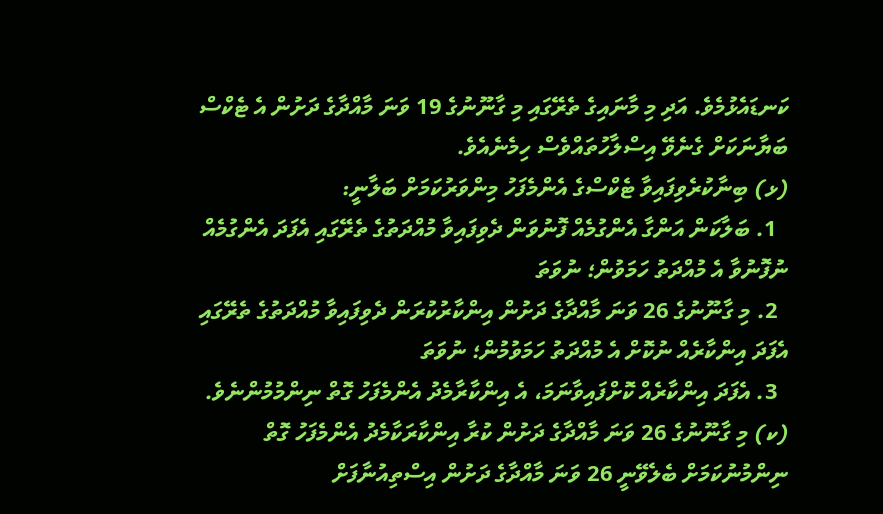ކަނޑައެޅުމެވެ. އަދި މި މާނައިގެ ތެރޭގައި މި ގާނޫނުގެ 19 ވަނަ މާއްދާގެ ދަށުން އެ ޓެކްސް ބަޔާނަކަށް ގެނެވޭ އިސްލާހުތައްވެސް ހިމެނެއެވެ.
(ޅ) ބިނާކުރެވިފައިވާ ޓެކްސްގެ އެންމެފަހު މިންވަރުކަމަށް ބަލާނީ:
  1. ބަލާކަން އަންގާ އެންގުމެއް ފޮނުވަން ދެވިފައިވާ މުއްދަތުގެ ތެރޭގައި އެފަދަ އެންގުމެއް ނުފޮނުވާ އެ މުއްދަތު ހަމަވުން؛ ނުވަތަ
  2. މި ގާނޫނުގެ 26 ވަނަ މާއްދާގެ ދަށުން އިންކާރުކުރަން ދެވިފައިވާ މުއްދަތުގެ ތެރޭގައި އެފަދަ އިންކާރެއް ނުކޮށް އެ މުއްދަތު ހަމަވުމުން؛ ނުވަތަ
  3. އެފަދަ އިންކާރެއް ކޮށްފައިވާނަމަ، އެ އިންކާރާމެދު އެންމެފަހު ގޮތް ނިންމުމުންނެވެ.
(ކ) މި ގާނޫނުގެ 26 ވަނަ މާއްދާގެ ދަށުން ކުރާ އިންކާރަކާމެދު އެންމެފަހު ގޮތް ނިންމުނުކަމަށް ބެލެވޭނީ 26 ވަނަ މާއްދާގެ ދަށުން އިސްތިއުނާފަށް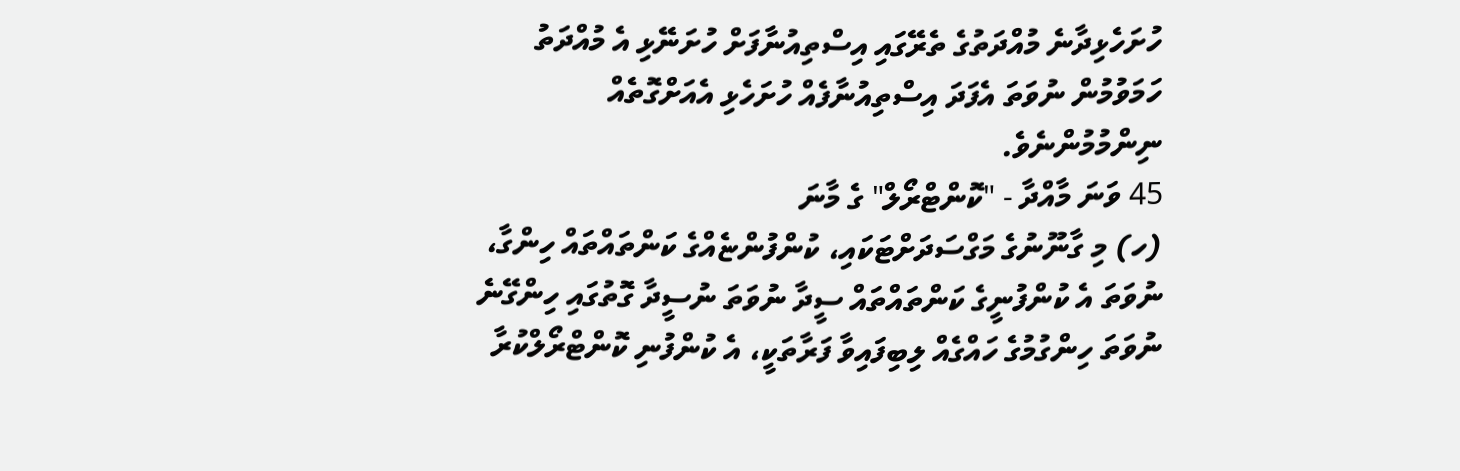ހުށަހެޅިދާނެ މުއްދަތުގެ ތެރޭގައި އިސްތިއުނާފަށް ހުށަނޭޅި އެ މުއްދަތު ހަމަވުމުން ނުވަތަ އެފަދަ އިސްތިއުނާފެއް ހުށަހެޅި އެއަށްގޮތެއް ނިންމުމުންނެވެ.
45 ވަނަ މާއްދާ - "ކޮންޓްރޯލް" ގެ މާނަ
(ހ) މި ގާނޫނުގެ މަގްސަދަށްޓަކައި، ކުންފުންޏެއްގެ ކަންތައްތައް ހިންގާ، ނުވަތަ އެ ކުންފުނީގެ ކަންތައްތައް ސީދާ ނުވަތަ ނުސީދާ ގޮތުގައި ހިންގޭނެ ނުވަތަ ހިންގުމުގެ ހައްގެއް ލިބިފައިވާ ފަރާތަކީ، އެ ކުންފުނި ކޮންޓްރޯލްކުރާ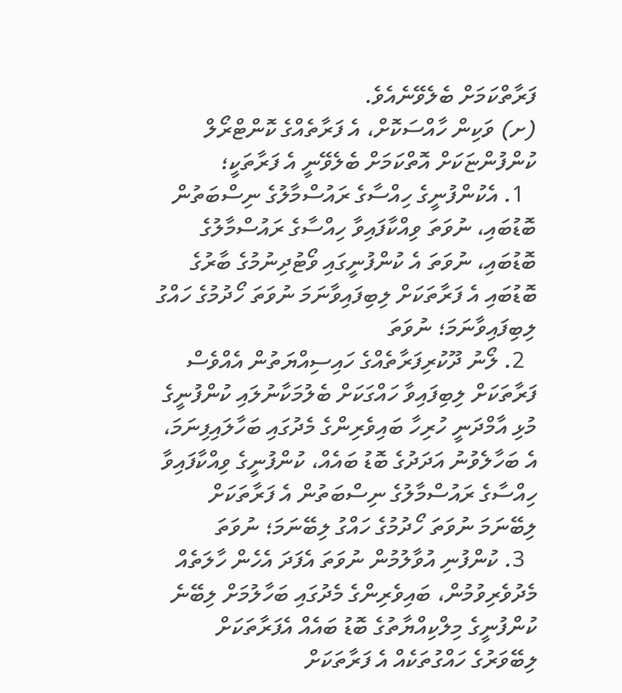ފަރާތްކަމަށް ބެލެވޭނެއެވެ.
(ށ) ވަކިން ހާއްސަކޮށް، އެ ފަރާތެއްގެ ކޮންޓްރޯލް ކުންފުންޏަކަށް އޮތްކަމަށް ބެލެވޭނީ އެ ފަރާތަކީ؛
  1. އެކުންފުނީގެ ހިއްސާގެ ރައުސްމާލުގެ ނިސްބަތުން ބޮޑުބައި، ނުވަތަ ވިއްކާފައިވާ ހިއްސާގެ ރައުސްމާލުގެ ބޮޑުބައި، ނުވަތަ އެ ކުންފުނީގައި ވޯޓުދިނުމުގެ ބާރުގެ ބޮޑުބައި އެ ފަރާތަކަށް ލިބިފައިވާނަމަ ނުވަތަ ހޯދުމުގެ ހައްގު ލިބިފައިވާނަމަ؛ ނުވަތަ
  2. ލޯނު ދޫކުރިފަރާތެއްގެ ހައިސިއްޔަތުން އެއްވެސް ފަރާތަކަށް ލިބިފައިވާ ހައްގަކަށް ބެލުމަކާނުލައި ކުންފުނީގެ މުޅި އާމްދަނީ ހުރިހާ ބައިވެރިންގެ މެދުގައި ބަހާލައިފިނަމަ، އެ ބަހާލެވުނު އަދަދުގެ ބޮޑު ބައެއް، ކުންފުނީގެ ވިއްކާފައިވާ ހިއްސާގެ ރައުސްމާލުގެ ނިސްބަތުން އެ ފަރާތަކަށް ލިބޭނަމަ ނުވަތަ ހޯދުމުގެ ހައްގު ލިބޭނަމަ؛ ނުވަތަ
  3. ކުންފުނި އުވާލުމުން ނުވަތަ އެފަދަ އެހެން ހާލަތެއް މެދުވެރިވުމުން، ބައިވެރިންގެ މެދުގައި ބަހާލުމަށް ލިބޭނެ ކުންފުނީގެ މިލްކިއްޔާތުގެ ބޮޑު ބައެއް އެފަރާތަކަށް ލިބޭވަރުގެ ހައްގުތަކެއް އެ ފަރާތަކަށް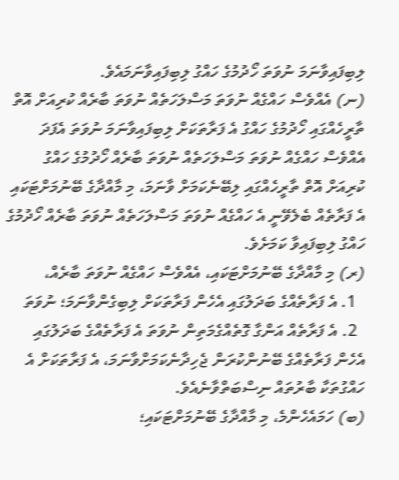ލިބިފައިވާނަމަ ނުވަތަ ހޯދުމުގެ ހައްގު ލިބިފައިވާނަމައެވެ.
(ނ) އެއްވެސް ހައްގެއް ނުވަތަ މަސްލަހަތެއް ނުވަތަ ބާރެއް ކުރިއަށް އޮތް ތާރީހެއްގައި ހޯދުމުގެ ހައްގު އެ ފަރާތަކަށް ލިބިފައިވާނަމަ ނުވަތަ އެފަދަ އެއްވެސް ހައްގެއް ނުވަތަ މަސްލަހަތެއް ނުވަތަ ބާރެއް ހޯދުމުގެ ހައްގު ކުރިއަށް އޮތް ތާރީހެއްގައި ލިބޭނެކަމަށް ވާނަމަ، މި މާއްދާގެ ބޭނުމަށްޓަކައި އެ ފަރާތެއް ބެލެވޭނީ އެ ހައްގެއް ނުވަތަ މަސްލަހަތެއް ނުވަތަ ބާރެއް ހޯދުމުގެ ހައްގު ލިބިފައިވާ ކަމަށެވެ.
(ރ) މި މާއްދާގެ ބޭނުމަށްޓަކައި، އެއްވެސް ހައްގެއް ނުވަތަ ބާރެއް،
  1. އެ ފަރާތެއްގެ ބަދަލުގައި އެހެން ފަރާތަކަށް ލިބިގެންވާނަމަ؛ ނުވަތަ
  2. އެ ފަރާތެއް އަންގާ ގޮތެއްގެމަތިން ނުވަތަ އެ ފަރާތެއްގެ ބަދަލުގައި އެހެން ފަރާތެއްގެ ބޭނުންކުރަން ޖެހިދާނެކަމަށްވާނަމަ، އެ ފަރާތަކަށް އެ ހައްގުތަކާ ބާރުތައް ނިސްބަތްވާނެއެވެ.
(ބ) ހަމައެހެންމެ، މި މާއްދާގެ ބޭނުމަށްޓަކައި؛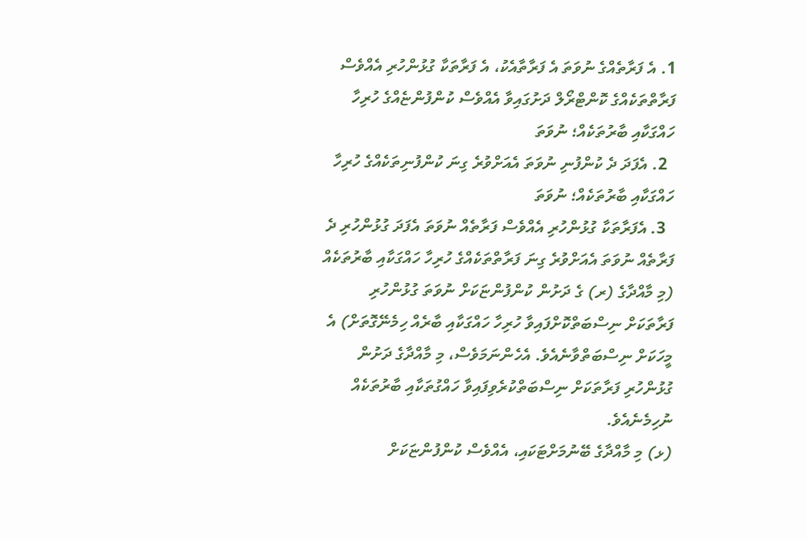1. އެ ފަރާތެއްގެ ނުވަތަ އެ ފަރާތާއެކު، އެ ފަރާތަކާ ގުޅުންހުރި އެއްވެސް ފަރާތްތަކެއްގެ ކޮންޓްރޯލް ދަށުގައިވާ އެއްވެސް ކުންފުންޏެއްގެ ހުރިހާ ހައްގަކާއި ބާރުތަކެއް؛ ނުވަތަ
  2. އެފަދަ ދެ ކުންފުނި ނުވަތަ އެއަށްވުރެ ގިނަ ކުންފުނިތަކެއްގެ ހުރިހާ ހައްގަކާއި ބާރުތަކެއް؛ ނުވަތަ
  3. އެފަރާތަކާ ގުޅުންހުރި އެއްވެސް ފަރާތެއް ނުވަތަ އެފަދަ ގުޅުންހުރި ދެ ފަރާތެއް ނުވަތަ އެއަށްވުރެ ގިނަ ފަރާތްތަކެއްގެ ހުރިހާ ހައްގަކާއި ބާރުތަކެއް (މި މާއްދާގެ (ރ) ގެ ދަށުން ކުންފުންޏަކަށް ނުވަތަ ގުޅުންހުރި ފަރާތަކަށް ނިސްބަތްކޮށްފައިވާ ހުރިހާ ހައްގަކާއި ބާރެއް ހިމެނޭގޮތަށް) އެ މީހަކަށް ނިސްބަތްވާނެއެވެ. އެހެންނަމަވެސް، މި މާއްދާގެ ދަށުން ގުޅުންހުރި ފަރާތަކަށް ނިސްބަތްކުރެވިފައިވާ ހައްގުތަކާއި ބާރުތަކެއް ނުހިމެނެއެވެ.
(ޅ) މި މާއްދާގެ ބޭނުމަށްޓަކައި، އެއްވެސް ކުންފުންޏަކަށް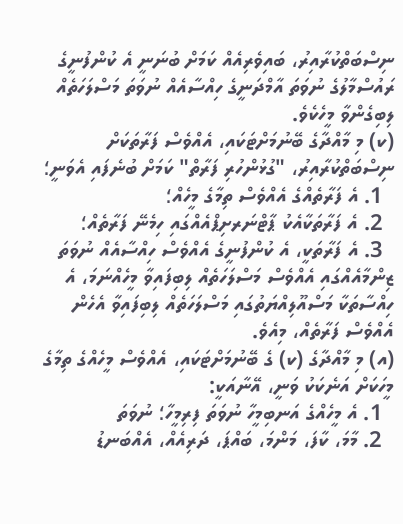ނިސްބަތްކުރާއިރު، ބައިވެރިއެއް ކަމަށް ބުނަނީ އެ ކުންފުނީގެ ރައުސްމާލުގެ ނުވަތަ އާމްދަނީގެ ހިއްސާއެއް ނުވަތަ މަސްލަހަތެއް ލިބިގެންވާ މީހެކެވެ.
(ކ) މި މާއްދާގެ ބޭނުމަށްޓަކައި، އެއްވެސް ފަރާތަކަށް ނިސްބަތްކުރާއިރު، "ގުޅުންހުރި ފަރާތް" ކަމަށް ބުނެފައި އެވަނީ؛
  1. އެ ފަރާތެއްގެ އެއްވެސް ތިމާގެ މީހެއް؛
  2. އެ ފަރާތަކާއެކު ޕާޓްނަރށިޕްއެއްގައި ހިމެނޭ ފަރާތެއް؛
  3. އެ ފަރާތަކީ، އެ ކުންފުނީގެ އެއްވެސް ހިއްސާއެއް ނުވަތަ ޒިންމާއެއްގައި އެއްވެސް މަސްލަހަތެއް ލިބިފައިވާ މީހެއްނަމަ، އެ ހިއްސާތަކާ މަސްއޫލިއްޔަތުގައި މަސްލަހަތެއް ލިބިފައިވާ އެހެން އެއްވެސް ފަރާތެއް، މިއެވެ.
(އ) މި މާއްދާގެ (ކ) ގެ ބޭނުމަށްޓަކައި، އެއްވެސް މީހެއްގެ ތިމާގެ މީހަކަށް އަނެކަކު ވަނީ، އޭނާއަކީ:
  1. އެ މީހެއްގެ އަނބިމީހާ ނުވަތަ ފިރިމީހާ؛ ނުވަތަ
  2. މާމަ، ކާފަ، މަންމަ، ބައްޕަ، ދަރިއެއް، އެއްބަނޑު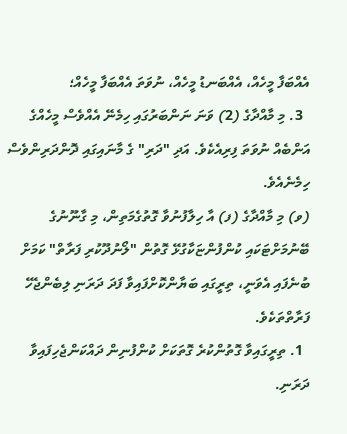އެއްބަފާ މީހެއް، އެއްބަނޑު މީހެއް، ނުވަތަ އެއްބަފާ މީހެއް؛
  3. މި މާއްދާގެ (2) ވަނަ ނަންބަރުގައި ހިމެނޭ އެއްވެސް މީހެއްގެ އަންބެއް ނުވަތަ ފިރިއެކެވެ. އަދި "ދަރި" ގެ މާނައިގައި ދޮންދަރިންވެސް ހިމެނެއެވެ.
(ވ) މި މާއްދާގެ (ފ) އާ ހިލާފުނުވާ ގޮތުގެމަތިން، މި ގާނޫނުގެ ބޭނުމަށްޓަކައި ކުންފުންޏަކާގުޅޭ ގޮތުން "ލޯނުދޫކުރި ފަރާތް" ކަމަށް ބުނެފައި އެވަނީ، ތިރީގައި ބަޔާންކޮށްފައިވާ ފަދަ ދަރަނި ލިބެންޖެހޭ ފަރާތްތަކެވެ.
  1. ތިރީގައިވާ ގޮތުންކުރެ ގޮތަކަށް ކުންފުނިން ދައްކަންޖެހިފައިވާ ދަރަނި.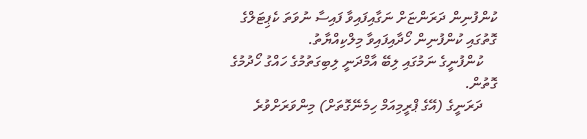ކުންފުނިން ދަރަންޏަށް ނަގާއިފައިވާ ފައިސާ ނުވަތަ ކެޕިޓަލްގެ ގޮތުގައި ކުންފުނިން ހޯދާއިފައިވާ މިލްކިއްޔާތު.
    ކުންފުނީގެ ނަމުގައި ލިބޭ އާމްދަނީ ލިބިގަތުމުގެ ހައްގު ހޯދުމުގެ ގޮތުން.
    ދަރަނީގެ (އޭގެ ޕްރީމިއަމް ހިމެނޭގޮތަށް) މިންވަރަށްވުރެ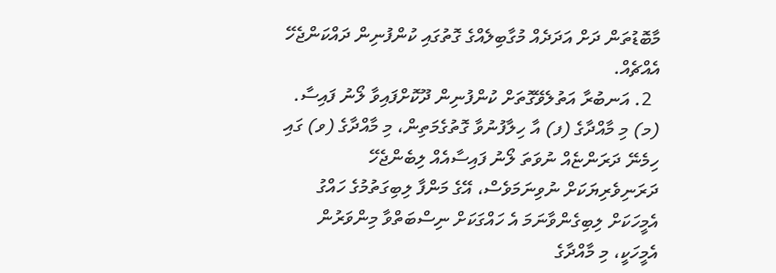މާބޮޑުތަން ދަށް އަދަދެއް މުގާބިލެއްގެ ގޮތުގައި ކުންފުނިން ދައްކަންޖެހޭ އެއްޗެއް.
  2. އަނބުރާ އަތުލެވޭގޮތަށް ކުންފުނިން ދޫކޮށްފައިވާ ލޯނު ފައިސާ.
(މ) މި މާއްދާގެ (ފ) އާ ހިލާފުނުވާ ގޮތުގެމަތިން، މި މާއްދާގެ (ވ) ގައި ހިމެނޭ ދަރަންޏެއް ނުވަތަ ލޯނު ފައިސާއެއް ލިބެންޖެހޭ ދަރަނިވެރިޔަކަށް ނުވިނަމަވެސް، އޭގެ މަންފާ ލިބިގަތުމުގެ ހައްގު އެމީހަކަށް ލިބިގެންވާނަމަ އެ ހައްގަކަށް ނިސްބަތްވާ މިންވަރުން އެމީހަކީ، މި މާއްދާގެ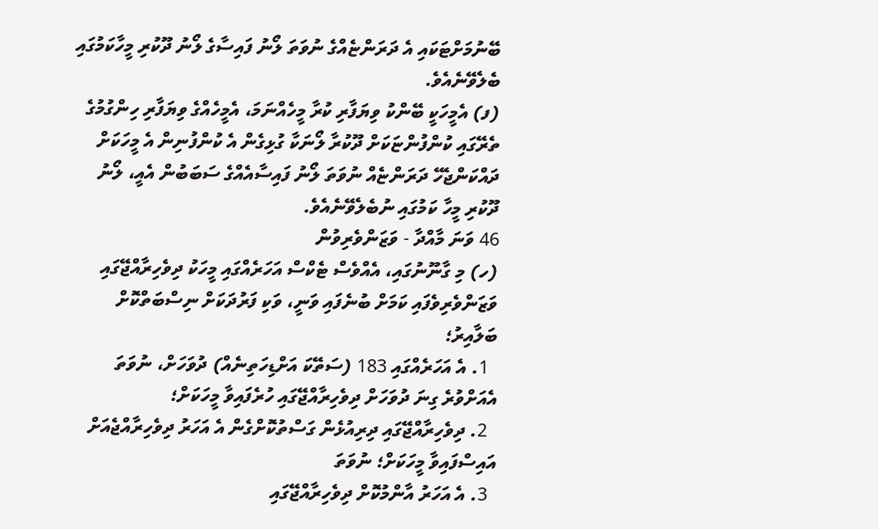ބޭނުމަށްޓަކައި އެ ދަރަންޏެއްގެ ނުވަތަ ލޯނު ފައިސާގެ ލޯނު ދޫކުރި މީހާކަމުގައި ބެލެވޭނެއެވެ.
(ފ) އެމީހަކީ ބޭންކު ވިޔަފާރި ކުރާ މީހެއްނަމަ، އެމީހެއްގެ ވިޔަފާރި ހިންގުމުގެ ތެރޭގައި ކުންފުންޏަކަށް ދޫކުރާ ލޯނަކާ ގުޅިގެން އެ ކުންފުނިން އެ މީހަކަށް ދައްކަންޖެހޭ ދަރަންޏެއް ނުވަތަ ލޯނު ފައިސާއެއްގެ ސަބަބުން އެއީ، ލޯނު ދޫކުރި މީހާ ކަމުގައި ނުބެލެވޭނެއެވެ.
46 ވަނަ މާއްދާ - ވަޒަންވެރިވުން
(ހ) މި ގާނޫނުގައި، އެއްވެސް ޓެކްސް އަހަރެއްގައި މީހަކު ދިވެހިރާއްޖޭގައި ވަޒަންވެރިވެފައި ކަމަށް ބުނެފައި ވަނީ، ވަކި ފަރުދަކަށް ނިސްބަތްކޮށް ބަލާއިރު؛
  1. އެ އަހަރެއްގައި 183 (ސަތޭކަ އަށްޑިހަތިނެއް) ދުވަހަށް، ނުވަތަ އެއަށްވުރެ ގިނަ ދުވަހަށް ދިވެހިރާއްޖޭގައި ހުރެފައިވާ މީހަކަށް؛
  2. ދިވެހިރާއްޖޭގައި ދިރިއުޅެން ގަސްތުކޮށްގެން އެ އަހަރު ދިވެހިރާއްޖެއަށް އައިސްފައިވާ މީހަކަށް؛ ނުވަތަ
  3. އެ އަހަރު އާންމުކޮށް ދިވެހިރާއްޖޭގައި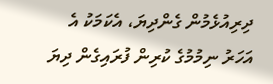ދިރިއުޅެމުން ގެންދިޔަ، އެކަމަކު އެ އަހަރު ނިމުމުގެ ކުރިން ފުރައިގެން ދިޔަ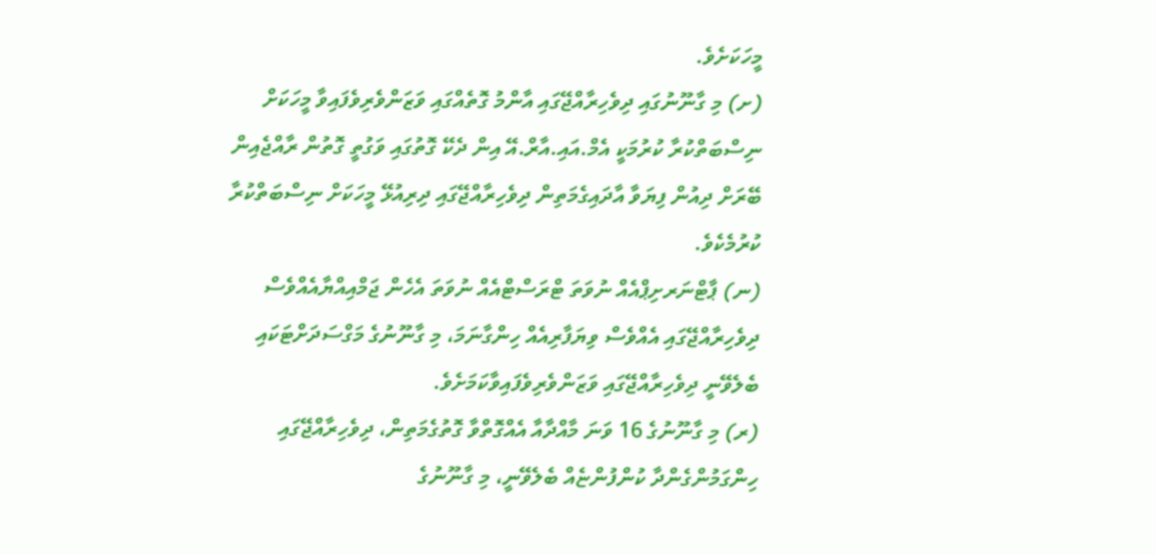މީހަކަށެވެ.
(ށ) މި ގާނޫނުގައި ދިވެހިރާއްޖޭގައި އާންމު ގޮތެއްގައި ވަޒަންވެރިވެފައިވާ މީހަކަށް ނިސްބަތްކުރާ ކުރުމަކީ އެމް.އައި.އާރް.އޭ އިން ދެކޭ ގޮތުގައި ވަގުތީ ގޮތުން ރާއްޖެއިން ބޭރަށް ދިއުން ފިޔަވާ އާދައިގެމަތިން ދިވެހިރާއްޖޭގައި ދިރިއުޅޭ މީހަކަށް ނިސްބަތްކުރާ ކުރުމެކެވެ.
(ނ) ޕާޓްނަރށިޕްއެއް ނުވަތަ ޓްރަސްޓްއެއް ނުވަތަ އެހެން ޖަމްއިއްޔާއެއްވެސް ދިވެހިރާއްޖޭގައި އެއްވެސް ވިޔަފާރިއެއް ހިންގާނަމަ، މި ގާނޫނުގެ މަގްސަދަށްޓަކައި ބެލެވޭނީ ދިވެހިރާއްޖޭގައި ވަޒަންވެރިވެފައިވާކަމަށެވެ.
(ރ) މި ގާނޫނުގެ 16 ވަނަ މާއްދާއާ އެއްގޮތްވާ ގޮތުގެމަތިން، ދިވެހިރާއްޖޭގައި ހިންގަމުންގެންދާ ކުންފުންޏެއް ބެލެވޭނީ، މި ގާނޫނުގެ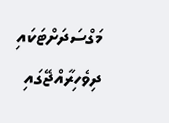މަގްސަދަށްޓަކައި ދިވެހިރާއްޖޭގައި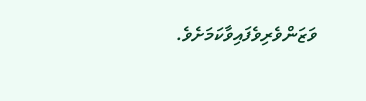ވަޒަންވެރިވެފައިވާކަމަށެވެ.